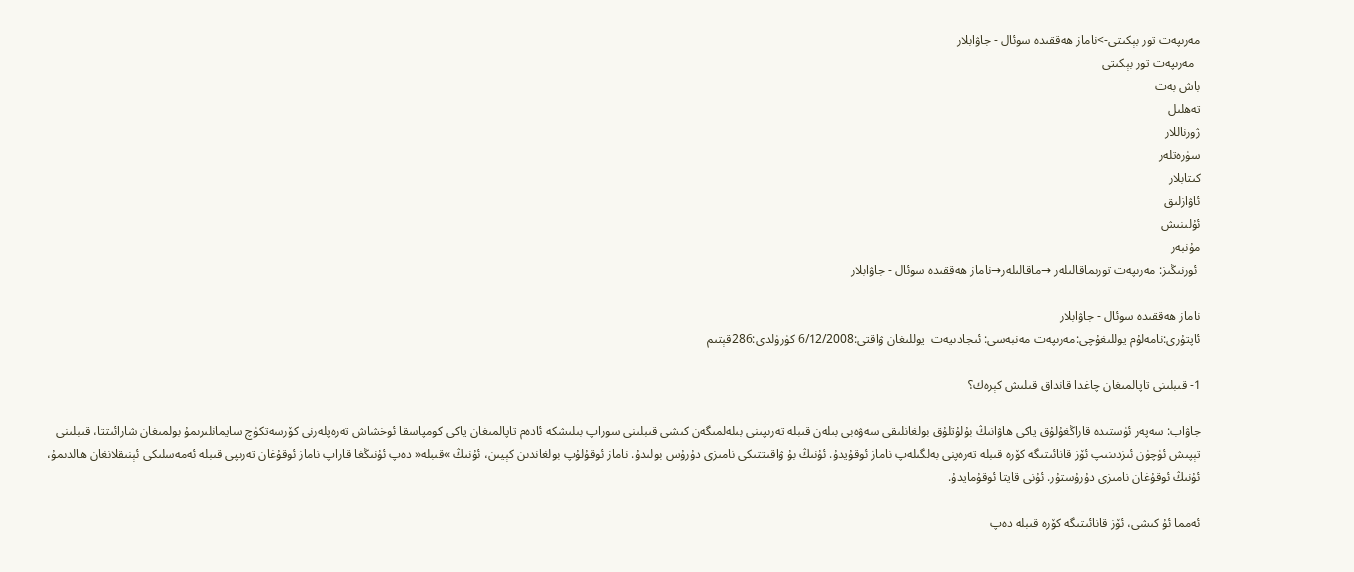مەرىپەت تور بېكىتى->ناماز ھەققىدە سوئال - جاۋابلار
  مەرىپەت تور بېكىتى
باش بەت
تەھلىل
ژورناللار
سۈرەتلەر
كىتابلار
ئاۋازلىق
ئۇلىنىش
مۇنبەر
 ئورنىڭىز: مەرىپەت تورىماقالىلەر →ماقالىلەر→ناماز ھەققىدە سوئال - جاۋابلار

ناماز ھەققىدە سوئال - جاۋابلار
ئاپتۇرى:نامەلۇم يوللىغۇچى:مەرىپەت مەنبەسى: ئىجادىيەت  يوللىغان ۋاقتى:6/12/2008 كۈرۈلدى:286قېتىم

1- قىبلىنى تاپالمىغان چاغدا قانداق قىلىش كېرەك؟

جاۋاب: سەپەر ئۈستىدە قاراڭغۇلۇق ياكى ھاۋانىڭ بۇلۇتلۇق بولغانلىقى سەۋەبى بىلەن قىبلە تەرىپىنى بىلەلمىگەن كىشى قىبلىنى سوراپ بىلىشكە ئادەم تاپالمىغان ياكى كومپاسقا ئوخشاش تەرەپلەرنى كۆرسەتكۈچ سايمانلىرىمۇ بولمىغان شارائىتتا، قىبلىنى تېپىش ئۈچۈن ئىزدىنىپ ئۆز قانائىتىگە كۆرە قىبلە تەرەپنى بەلگىلەپ ناماز ئوقۇيدۇ. ئۇنىڭ بۇ ۋاقىتتىكى نامىزى دۇرۇس بولىدۇ. ناماز ئوقۇلۇپ بولغاندىن كېيىن، ئۇنىڭ »قىبلە« دەپ ئۇنىڭغا قاراپ ناماز ئوقۇغان تەرىپى قىبلە ئەمەسلىكى ئېنىقلانغان ھالدىمۇ، ئۇنىڭ ئوقۇغان نامىزى دۇرۇستۇر. ئۇنى قايتا ئوقۇمايدۇ.

ئەمما ئۇ كىشى، ئۆز قانائىتىگە كۆرە قىبلە دەپ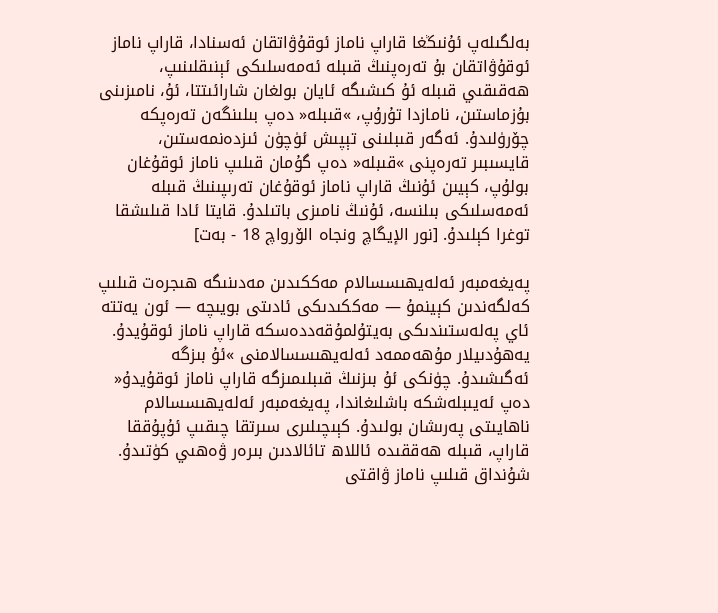بەلگىلەپ ئۇنىڭغا قاراپ ناماز ئوقۇۋاتقان ئەسنادا، قاراپ ناماز ئوقۇۋاتقان بۇ تەرەپنىڭ قىبلە ئەمەسلىكى ئېنىقلىنىپ، ھەقىقىي قىبلە ئۇ كىشىگە ئايان بولغان شارائىتتا، ئۇ، نامىزىنى بۇزماستىن، نامازدا تۇرۇپ، »قىبلە« دەپ بىلىنگەن تەرەپكە چۆرۈلىدۇ. ئەگەر قىبلىنى تېپىش ئۈچۈن ئىزدەنمەستىن، قايسىبىر تەرەپنى »قىبلە« دەپ گۇمان قىلىپ ناماز ئوقۇغان بولۇپ، كېيىن ئۇنىڭ قاراپ ناماز ئوقۇغان تەرىپىنىڭ قىبلە ئەمەسلىكى بىلنسە، ئۇنىڭ نامىزى باتىلدۇ. قايتا ئادا قىلىشقا توغرا كېلىدۇ. [نور الإيگاچ ونجاە الۆرواچ 18 - بەت]

پەيغەمبەر ئەلەيھىسسالام مەككىدىن مەدىنىگە ھىجرەت قىلىپ كەلگەندىن كېينمۇ ― مەككىدىكى ئادىتى بويىچە ― ئون يەتتە ئاي پەلەستىندىكى بەيتۇلمۇقەددەسكە قاراپ ناماز ئوقۇيدۇ. يەھۇدىيلار مۇھەممەد ئەلەيھىسسالامنى »ئۇ بىزگە ئەگىشىدۇ. چۈنكى ئۇ بىزنىڭ قىبلىمىزگە قاراپ ناماز ئوقۇيدۇ« دەپ ئەيىبلەشكە باشلىغاندا، پەيغەمبەر ئەلەيھىسسالام ناھايىتى پەرىشان بولىدۇ. كېىچىلىرى سىرتقا چىقىپ ئۇپۇققا قاراپ، قىبلە ھەققىدە ئاللاھ تائالادىن بىرەر ۋەھىي كۈتىدۇ. شۇنداق قىلىپ ناماز ۋاقتى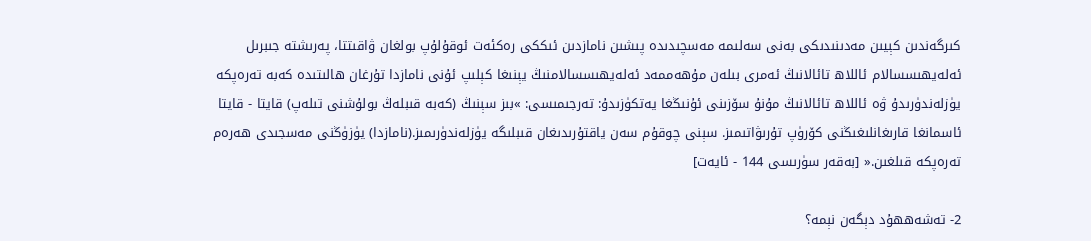كىرگەندىن كېيىن مەدىنىدىكى بەنى سەلىمە مەسچىدىدە پىشىن نامازدىن ئىككى رەكئەت ئوقۇلۇپ بولغان ۋاقىتتا، پەرىشتە جىبرىل ئەلەيھىسسالام ئاللاھ تائالانىڭ ئەمرى بىلەن مۇھەممەد ئەلەيھىسسالامنىڭ يېنىغا كېلىپ ئۇنى نامازدا تۇرغان ھالىتىدە كەبە تەرەپكە يۈزلەندۈرىدۇ ۋە ئاللاھ تائالانىڭ مۇنۇ سۆزىنى ئۇنىڭغا يەتكۈزىدۇ: تەرجىمىسى: »بىز سېنىڭ (كەبە قىبلەڭ بولۇشنى تىلەپ) قايتا - قايتا ئاسمانغا قارىغانلىغىڭنى كۆرۈپ تۇرىۋاتىمىز. سېنى چوقۇم سەن ياقتۇرىدىغان قىبلىگە يۈزلەندۈرىمىز.(نامازدا) يۈزۈڭنى مەسجىدى ھەرەم تەرەپكە قىلغىن.« [بەقەر سۈرىسى 144 - ئايەت]

2- تەشەھھۇد دېگەن نېمە؟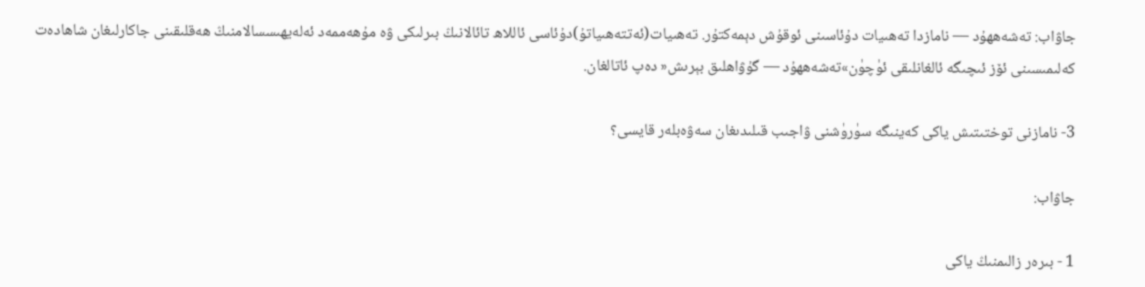جاۋاب: تەشەھھۇد ― نامازدا تەھىيات دۇئاسىنى ئوقۇش دېمەكتۇر. تەھىيات(ئەتتەھىياتۇ)دۇئاسى ئاللاھ تائالانىڭ بىرلىكى ۋە مۇھەممەد ئەلەيھىسسالامنىڭ ھەقلىقىنى جاكارلىغان شاھادەت كەلىمىسىنى ئۆز ئىچىگە ئالغانلىقى ئۈچۈن»تەشەھھۇد ― گۇۋاھلىق بېرىش« دەپ ئاتالغان.

3- نامازنى توختىتىش ياكى كەينىگە سۈرۈشنى ۋاجىب قىلىدىغان سەۋەبلەر قايسى؟

جاۋاب:

1 - بىرەر زالىمنىڭ ياكى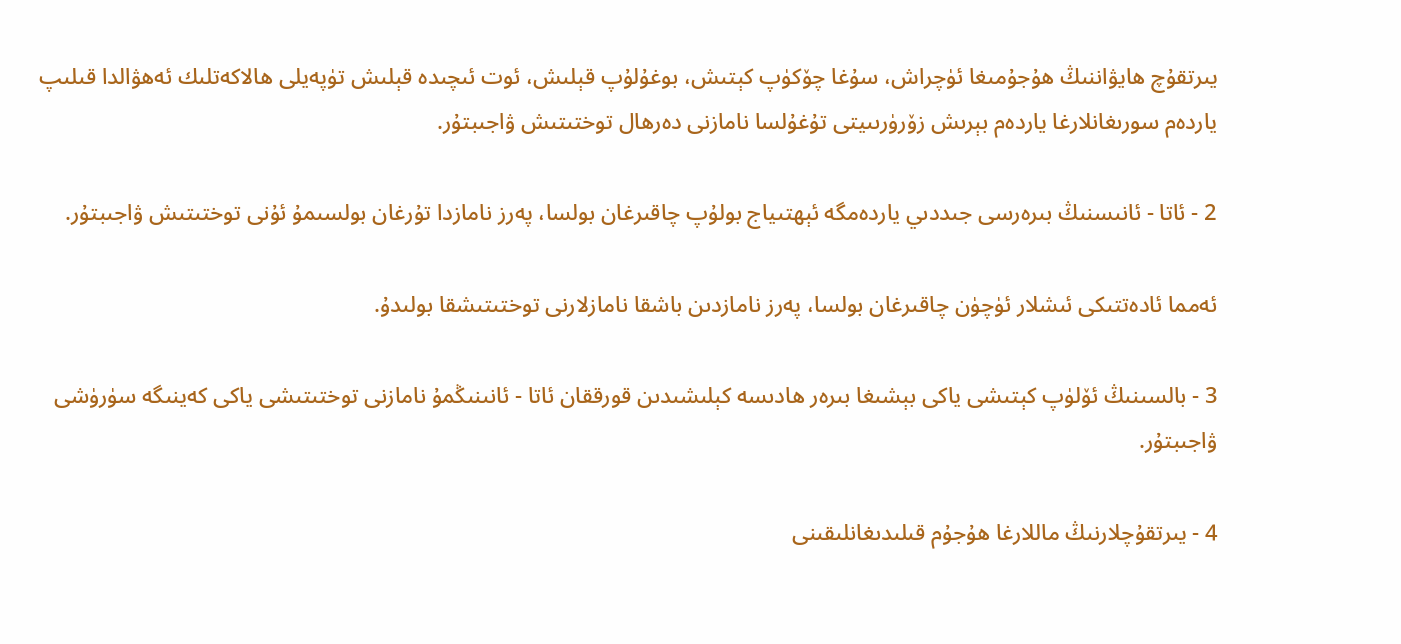يىرتقۇچ ھايۋاننىڭ ھۇجۇمىغا ئۈچراش، سۇغا چۆكۈپ كېتىش، بوغۇلۇپ قېلىش، ئوت ئىچىدە قېلىش تۈپەيلى ھالاكەتلىك ئەھۋالدا قىلىپ ياردەم سورىغانلارغا ياردەم بېرىش زۆرۈرىىيتى تۇغۇلسا نامازنى دەرھال توختىتىش ۋاجىبتۇر.

2 - ئاتا - ئانىسنىڭ بىرەرسى جىددىي ياردەمگە ئېھتىياج بولۇپ چاقىرغان بولسا، پەرز نامازدا تۇرغان بولسىمۇ ئۇنى توختىتىش ۋاجىبتۇر.

ئەمما ئادەتتىكى ئىشلار ئۈچۈن چاقىرغان بولسا، پەرز نامازدىن باشقا نامازلارنى توختىتىشقا بولىدۇ.

3 - بالسىنىڭ ئۆلۈپ كېتىشى ياكى بېشىغا بىرەر ھادىسە كېلىشىدىن قورققان ئاتا - ئانىنىڭمۇ نامازنى توختىتىشى ياكى كەينىگە سۈرۈشى ۋاجىبتۇر.

4 - يىرتقۇچلارنىڭ ماللارغا ھۇجۇم قىلىدىغانلىقىنى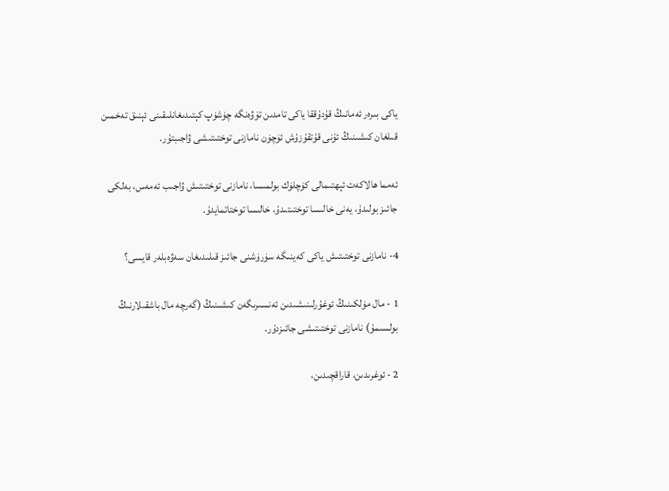ياكى بىرەر ئەمانىڭ قۇدۇققا ياكى تامدىن تۆۋەنگە چۈشۈپ كېتىدىغانلىقىنى ئېنىق تەخمىن قىلغان كىشىنىڭ ئۇنى قۇتقۇزۇش ئۈچۈن نامازنى توختىتىشى ۋاجىبتۇر.

ئەمما ھالاكەت ئېھتىمالى كۈچلۈك بولمىسا، نامازنى توختىتىش ۋاجىب ئەمەس، بەلكى جائىز بولىدۇ، يەنى خالىسا توختىتىدۇ، خالىسا توختاتمايدۇ.

4- نامازنى توختىتىش ياكى كەينىگە سۈرۈشنى جائىز قىلىدىغان سەۋەبلەر قايسى؟

1 - مال مۈلكىنىڭ ئوغۇرلىنىشىدىن ئەنسىرىگەن كىشىنىڭ (گەرچە مال باشقىلارنىڭ بولسىمۇ) نامازنى توختىتىشى جائىزدۇر.

2 - ئوغرىدىن، قاراقچىدىن،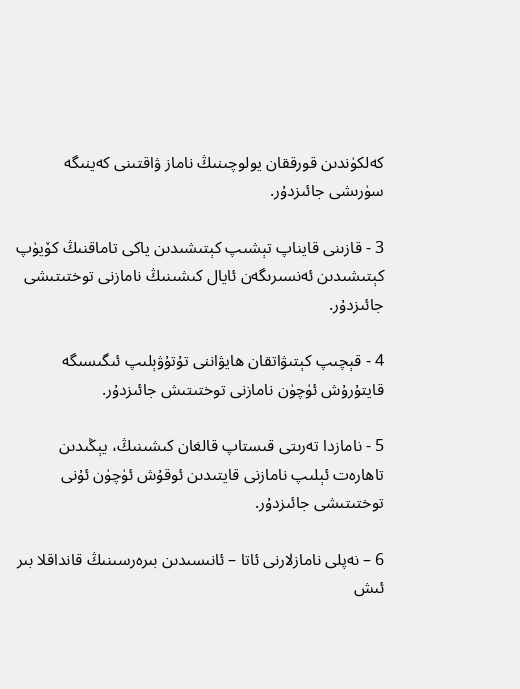كەلكۈندىن قورققان يولوچىنىڭ ناماز ۋاقتىنى كەينىگە سۈرىشى جائىزدۇر.

3 - قازىنى قايناپ تېشىپ كېتىشىدىن ياكى تاماقنىڭ كۆيۈپ كېتىشىدىن ئەنسىرىگەن ئايال كىشىنىڭ نامازنى توختىتىشى جائىزدۇر.

4 - قېچىپ كېتىۋاتقان ھايۋاننى تۇتۇۋېلىپ ئىگىسىگە قايتۇرۇش ئۈچۈن نامازنى توختىتىش جائىزدۇر.

5 - نامازدا تەرىتى قىستاپ قالغان كىشىنىڭ، يېڭىدىن تاھارەت ئېلىپ نامازنى قايتىدىن ئوقۇش ئۈچۈن ئۇنى توختىتىشى جائىزدۇر.

6 – نەپلى نامازلارنى ئاتا – ئانىسىدىن بىرەرسىنىڭ قانداقلا بىر ئىش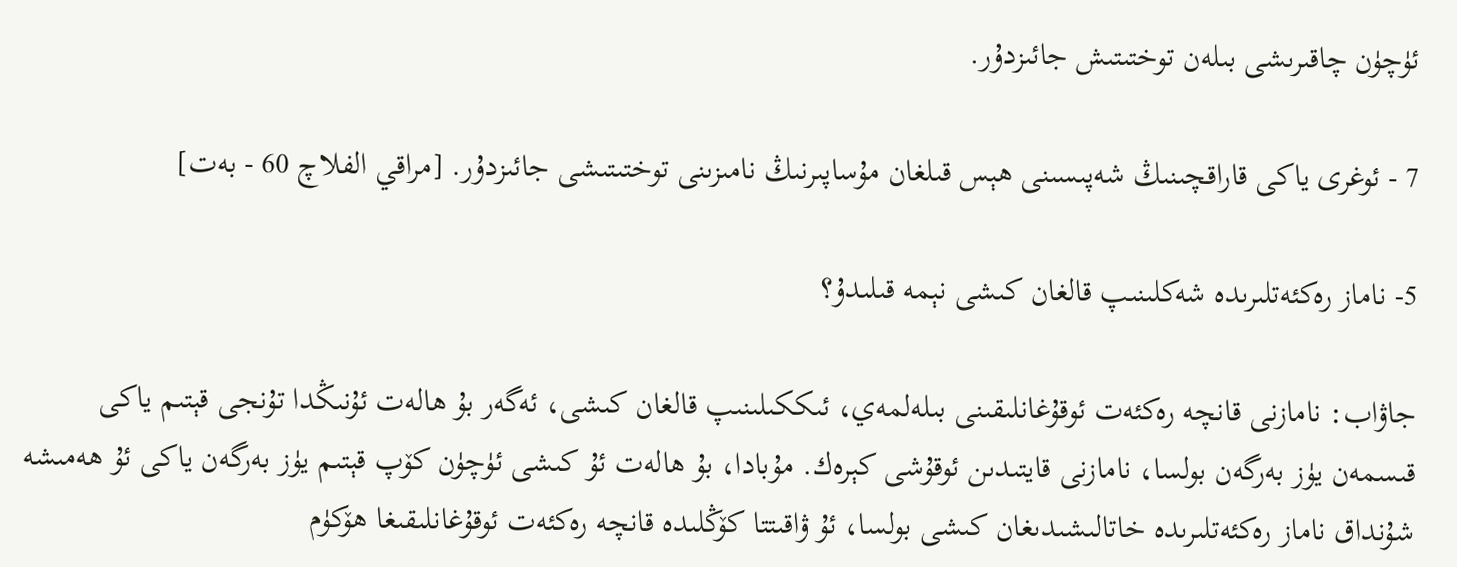ئۈچۈن چاقىرىشى بىلەن توختىتىش جائىزدۇر.

7 - ئوغرى ياكى قاراقچىنىڭ شەپىسىنى ھېس قىلغان مۇساپىرنىڭ نامىزىنى توختىتىشى جائىزدۇر. [مراقي الفلاچ 60 - بەت]

5- ناماز رەكئەتلىرىدە شەكلىنىپ قالغان كىشى نېمە قىلىدۇ؟

جاۋاب: نامازنى قانچە رەكئەت ئوقۇغانلىقىنى بىلەلمەي، ئىككىلىنىپ قالغان كىشى، ئەگەر بۇ ھالەت ئۇنىڭدا تۇنجى قېتىم ياكى قىسمەن يۈز بەرگەن بولسا، نامازنى قايتىدىن ئوقۇشى كېرەك. مۇبادا، بۇ ھالەت ئۇ كىشى ئۈچۈن كۆپ قېتىم يۈز بەرگەن ياكى ئۇ ھەمىشە شۇنداق ناماز رەكئەتلىرىدە خاتالىشىدىغان كىشى بولسا، ئۇ ۋاقىتتا كۆڭلىدە قانچە رەكئەت ئوقۇغانلىقىغا ھۆكۈم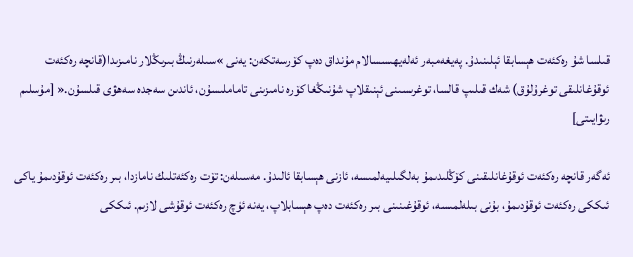قىلسا شۇ رەكئەت ھېسابقا ئېلىنىدۇ. پەيغەمبەر ئەلەيھىسسالام مۇنداق دەپ كۆرسەتكەن: يەنى »سىلەرنىڭ بىرىڭلار نامىزىدا(قانچە رەكئەت ئوقۇغانلىقى توغرۇلۇق) شەك قىلىپ قالسا، توغرىسىنى ئېنىقلاپ شۇنىڭغا كۆرە نامىزىنى تاماملىسۇن، ئاندىن سەجدە سەھۋى قىلسۇن.« [مۇسلىم رىۋايىتى]

ئەگەر قانچە رەكئەت ئوقۇغانلىقىنى كۆڭلىدىمۇ بەلگىلىيەلمىسە، ئازنى ھېسابقا ئالىدۇ. مەسىلەن: تۆت رەكئەتلىك نامازدا، بىر رەكئەت ئوقۇدىمۇ ياكى ئىككى رەكئەت ئوقۇدىمۇ، بۇنى بىلەلمىسە، ئوقۇغىنىنى بىر رەكئەت دەپ ھېسابلاپ، يەنە ئۈچ رەكئەت ئوقۇشى لازىم. ئىككى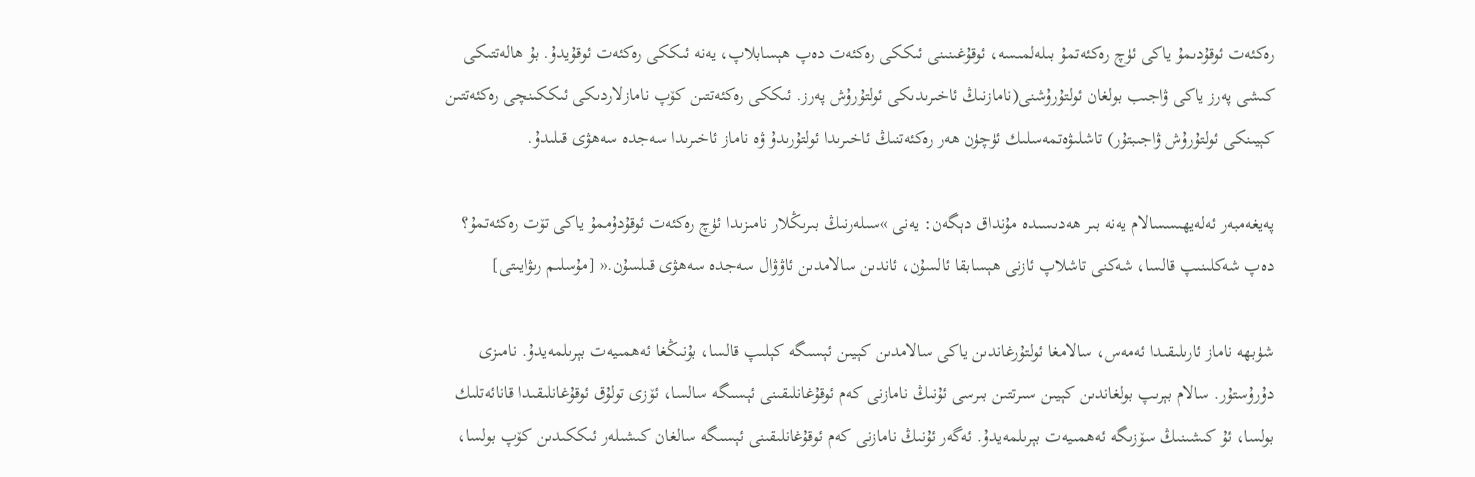رەكئەت ئوقۇدىمۇ ياكى ئۈچ رەكئەتمۇ بىلەلمىسە، ئوقۇغىنىنى ئىككى رەكئەت دەپ ھېسابلاپ، يەنە ئىككى رەكئەت ئوقۇيدۇ. بۇ ھالەتتىكى كىشى پەرز ياكى ۋاجىب بولغان ئولتۇرۇشنى(نامازنىڭ ئاخىرىدىكى ئولتۇرۇش پەرز. ئىككى رەكئەتتىن كۆپ نامازلاردىكى ئىككىنچى رەكئەتتىن كېيىنكى ئولتۇرۇش ۋاجىبتۇر) تاشلىۋەتمەسلىك ئۈچۈن ھەر رەكئەتنىڭ ئاخىرىدا ئولتۇرىدۇ ۋە ناماز ئاخىرىدا سەجدە سەھۋى قىلىدۇ.

پەيغەمبەر ئەلەيھىسسالام يەنە بىر ھەدىسىدە مۇنداق دېگەن: يەنى »سىلەرنىڭ بىرىڭلار نامىزىدا ئۈچ رەكئەت ئوقۇدۇممۇ ياكى تۆت رەكئەتمۇ؟ دەپ شەكلىنىپ قالسا، شەكنى تاشلاپ ئازنى ھېسابقا ئالسۇن، ئاندىن سالامدىن ئاۋۋال سەجدە سەھۋى قىلسۇن.« [مۇسلىم رىۋايىتى]

شۈبھە ناماز ئارىلىقىدا ئەمەس، سالامغا ئولتۇرغاندىن ياكى سالامدىن كېيىن ئېسىگە كېلىپ قالسا، بۇنىڭغا ئەھمىيەت بېرىلمەيدۇ. نامىزى دۇرۇستۇر. سالام بېرىپ بولغاندىن كېيىن سىرتتىن بىرسى ئۇنىڭ نامازنى كەم ئوقۇغانلىقىنى ئېسىگە سالسا، ئۆزى تولۇق ئوقۇغانلىقىدا قانائەتلىك بولسا، ئۇ كىشىنىڭ سۆزىگە ئەھمىيەت بېرىلمەيدۇ. ئەگەر ئۇنىڭ نامازنى كەم ئوقۇغانلىقىنى ئېسىگە سالغان كىشىلەر ئىككىدىن كۆپ بولسا،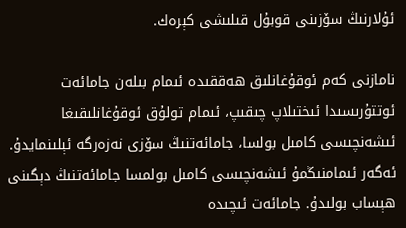ئۇلارنىڭ سۆزىنى قوبۇل قىلىشى كېرەك.

نامازنى كەم ئوقۇغانلىق ھەققىدە ئىمام بىلەن جامائەت ئوتتۇرىسىدا ئىختىلاپ چىقىپ، ئىمام تولۇق ئوقۇغانلىقىغا ئىشەنچىسى كامىل بولسا، جامائەتنىڭ سۆزى نەزەرگە ئېلىنمايدۇ. ئەگەر ئىمامنىڭمۇ ئىشەنچىسى كامىل بولمسا جامائەتنىڭ دېگىنى ھېساب بولىدۇ. جامائەت ئىچىدە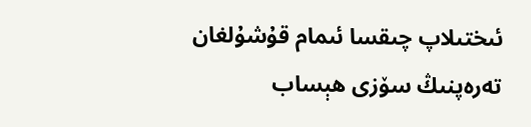ئىختىلاپ چىقسا ئىمام قۇشۇلغان تەرەپنىڭ سۆزى ھېساب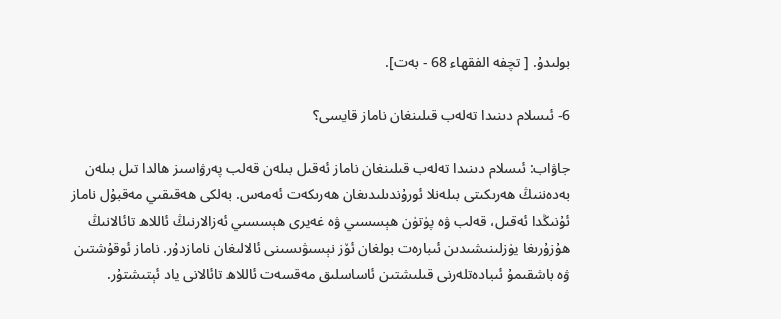بولىدۇ. [ تچفە الفقھاء 68 - بەت].

6- ئىسلام دىنىدا تەلەب قىلىنغان ناماز قايسى؟

جاۋاب: ئىسلام دىنىدا تەلەب قىلىنغان ناماز ئەقىل بىلەن قەلب پەرۋاسىز ھالدا تىل بىلەن بەدەننىڭ ھەرىكىتى بىلەنلا ئورۇندىلىدىغان ھەرىكەت ئەمەس. بەلكى ھەقىقىي مەقبۇل ناماز ئۇنىڭدا ئەقىل، قەلب ۋە پۈتۈن ھېسسىي ۋە غەيرى ھېسسىي ئەزالارنىڭ ئاللاھ تائالانىڭ ھۇزۇرىغا يۈزلىنىشىدىن ئىبارەت بولغان ئۆز نېسىۋىسىنى ئالالىغان نامازدۇر. ناماز ئوقۇشتىن ۋە باشقىمۇ ئىبادەتلەرنى قىلىشتىن ئاساسلىق مەقسەت ئاللاھ تائالانى ياد ئېتىشتۇر.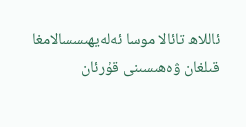ئاللاھ تائالا موسا ئەلەيھىسسالامغا قىلغان ۋەھىسىنى قۇرئان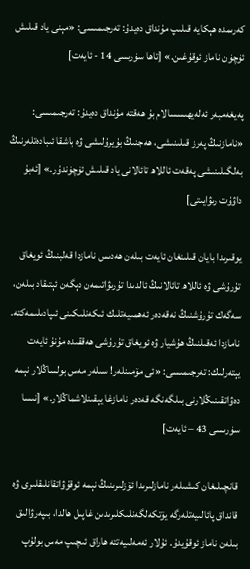كەرىمدە ھېكايە قىلىپ مۇنداق دەيدۇ: تەرجىمىسى: «مېنى ياد قىلىش ئۈچۈن ناماز ئوقۇغىن.» [تاھا سۈرىسى 14 - ئايەت]

پەيغەمبەر ئەلەيھىسسالام بۇ ھەقتە مۇنداق دەيدۇ: تەرجىمىسى: «نامازنىڭ پەرز قىلىنىشى، ھەجنىڭ بۇيرۇلىشى ۋە باشقا ئىبادەتلەرنىڭ بەلگىلىنىشى پەقەت ئاللاھ تائالانى ياد قىلىش ئۈچۈندۇر.» [ئەبۇ داۋۇت رىۋايىتى]

يوقىرىدا بايان قىلىنغان ئايەت بىلەن ھەدىس نامازدا قەلبنىڭ ئويغاق تۇرۇشى ۋە ئاللاھ تائالانىڭ ئالدىدا تۇرىۋاتىمەن دېگەن ئېتىقاد بىلەن، سەگەك تۇرۇشنىڭ نەقەدەر ئەھمىيەتلىك ئىكەنلىكىنى ئىپادىلىمەكتە. نامازدا ئەقىلنىڭ ھۇشيار ۋە ئويغاق تۇرۇشى ھەققىدە مۇنۇ ئايەت يېتەرلىك: تەرجىمىسى: «ئى مۆمىنلەر! سىلەر مەس بولساڭلار نېمە دەۋاتقىنىڭلارنى بىلگەنگە قەدەر نامازغا يېقىنلاشماڭلار.» [نىسا سۈرىسى 43 – ئايەت]

قانچىلىغان كىشىلەر نامازلىرىدا ئۆزلىرىنىڭ نېمە ئوقۇۋاتقانلىقلىرى ۋە قانداق پائالىيەتلەرگە يۆتكەلگەنلىكلىرىدىن غاپىل ھالدا، بىپەرۋالىق بىلەن ناماز ئوقۇيدۇ. ئۇلار ئەمەلىيەتتە ھاراق ئىچىپ مەس بولۇپ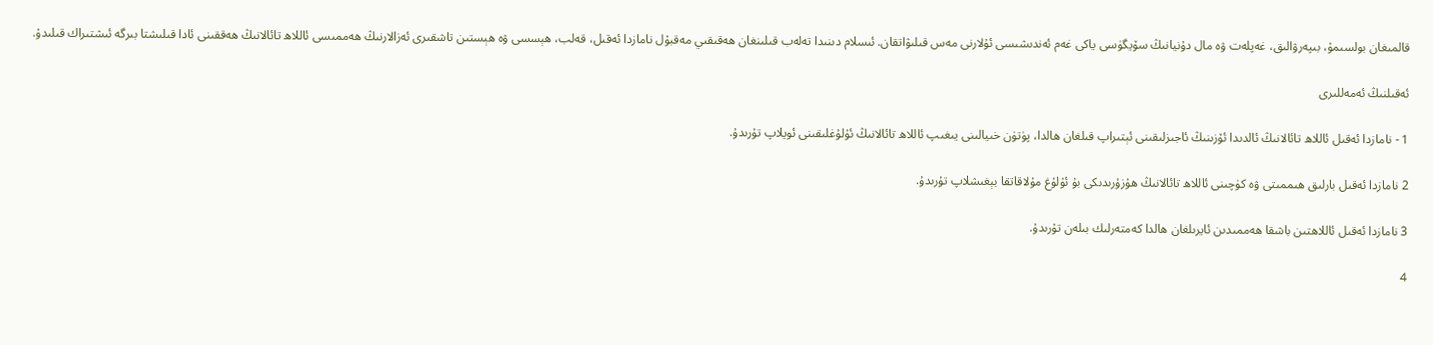قالمىغان بولسىمۇ، بىپەرۋالىق، غەپلەت ۋە مال دۇنيانىڭ سۆيگۈسى ياكى غەم ئەندىشىسى ئۇلارنى مەس قىلىۋاتقان. ئىسلام دىنىدا تەلەب قىلىنغان ھەقىقىي مەقبۇل نامازدا ئەقىل، قەلب، ھېسسى ۋە ھېستىن تاشقىرى ئەزالارنىڭ ھەممىسى ئاللاھ تائالانىڭ ھەققىنى ئادا قىلىشتا بىرگە ئىشتىراك قىلىدۇ.

ئەقىلنىڭ ئەمەللىرى

1 - نامازدا ئەقىل ئاللاھ تائالانىڭ ئالدىدا ئۆزىنىڭ ئاجىزلىقىنى ئېتىراپ قىلغان ھالدا، پۈتۈن خىيالىنى يىغىپ ئاللاھ تائالانىڭ ئۇلۇغلىقىنى ئويلاپ تۇرىدۇ.

2 نامازدا ئەقىل بارلىق ھىممىتى ۋە كۈچىنى ئاللاھ تائالانىڭ ھۇزۇرىدىكى بۇ ئۇلۇغ مۇلاقاتقا بېغىشلاپ تۇرىدۇ.

3 نامازدا ئەقىل ئاللاھتىن باشقا ھەممىدىن ئايرىلغان ھالدا كەمتەرلىك بىلەن تۇرىدۇ.

4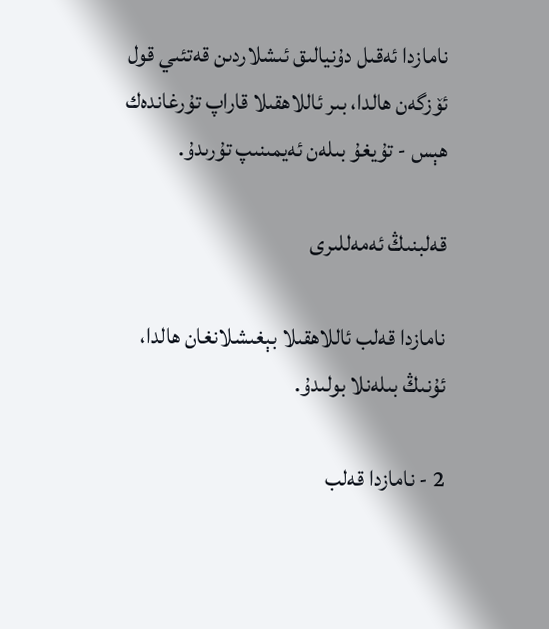نامازدا ئەقىل دۇنيالىق ئىشلاردىن قەتئىي قول ئۆزگەن ھالدا، بىر ئاللاھقىلا قاراپ تۇرغاندەك ھېس - تۇيغۇ بىلەن ئەيمىنىپ تۇرىدۇ.

قەلبنىڭ ئەمەللىرى

نامازدا قەلب ئاللاھقىلا بېغىشلانغان ھالدا، ئۇنىڭ بىلەنلا بولىدۇ.

2 - نامازدا قەلب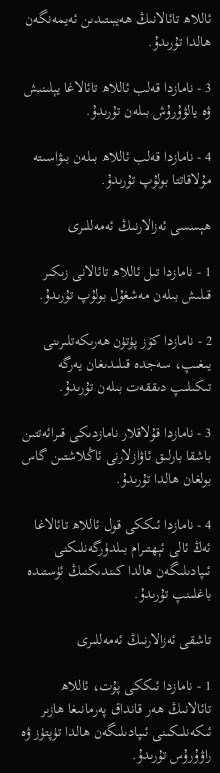ئاللاھ تائالانىڭ ھەيبىتىدىن ئەيمەنگەن ھالدا تۇرىدۇ.

3 - نامازدا قەلب ئاللاھ تائالاغا يېلىنىش ۋە يالۋۇرۇش بىلەن تۇرىدۇ.

4 - نامازدا قەلب ئاللاھ بىلەن بىۋاسىتە مۇلاقاتتا بولۇپ تۇرىدۇ.

ھېسسى ئەزالارنىڭ ئەمەللىرى

1 - نامازدا تىل ئاللاھ تائالانى زىكىر قىلىش بىلەن مەشغۇل بولۇپ تۇرىدۇ.

2 - نامازدا كۆز پۈتۈن ھەرىكەتلىرىنى يىغىپ، سەجدە قىلىدىغان يەرگە تىكىلىپ دىققەت بىلەن تۇرىدۇ.

3 - نامازدا قۇلاقلار نامازدىكى قىرائەتتىن باشقا بارلىق ئاۋازلارنى ئاڭلاشتىن گاس بولغان ھالدا تۇرىدۇ.

4 - نامازدا ئىككى قول ئاللاھ تائالاغا ئەڭ ئالى ئېھتىرام بىلدۈرگەنلىكنى ئىپادىلىگەن ھالدا كىندىكنىڭ ئۈستىدە باغلىنپ تۇرىدۇ.

تاشقى ئەزالارنىڭ ئەمەللىرى

1 - نامازدا ئىككى پۇت، ئاللاھ تائالانىڭ ھەر قانداق پەرمانىغا ھازىر ئىكەنلىكىنى ئىپادىلىگەن ھالدا تۈپتۈز ۋە راۋۇرۇس تۇرىدۇ.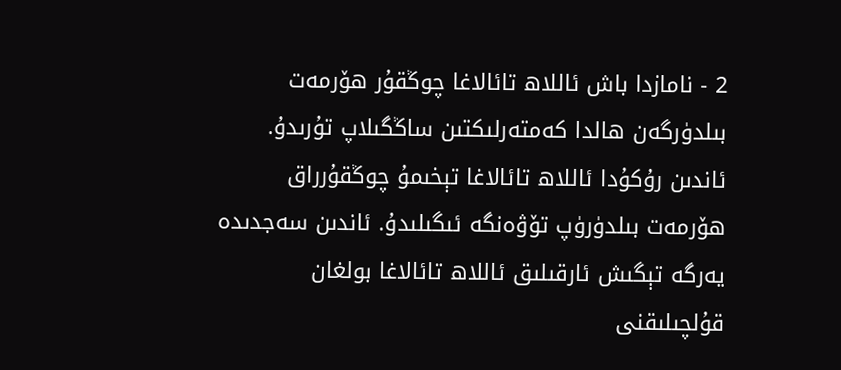2 - نامازدا باش ئاللاھ تائالاغا چوڭقۇر ھۆرمەت بىلدۈرگەن ھالدا كەمتەرلىكتىن ساڭگىلاپ تۇرىدۇ. ئاندىن رۇكۇدا ئاللاھ تائالاغا تېخىمۇ چوڭقۇرراق ھۆرمەت بىلدۈرۈپ تۆۋەنگە ئىگىلىدۇ. ئاندىن سەجدىدە يەرگە تېگىش ئارقىلىق ئاللاھ تائالاغا بولغان قۇلچىلىقنى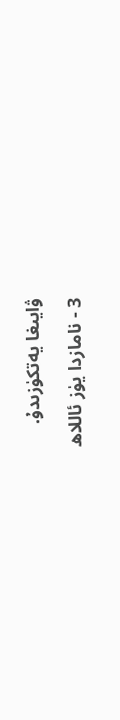ۋايىغا يەتكۈزىدۇ.

3 - نامازدا يۈز ئاللاھ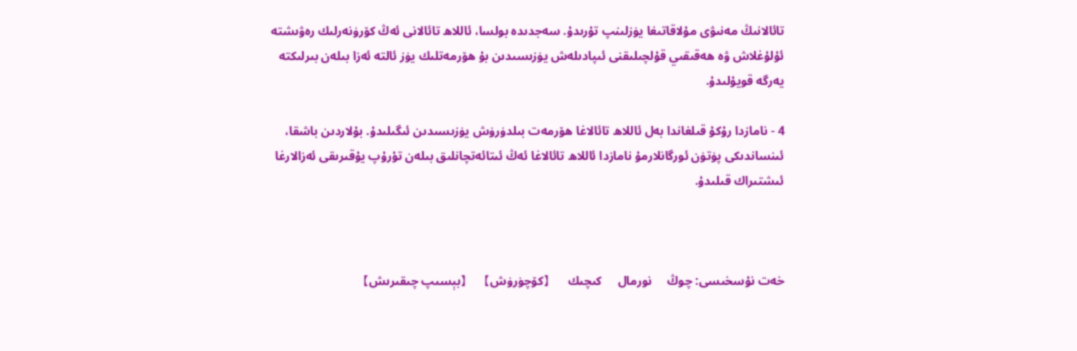تائالانىڭ مەنىۋى مۇلاقاتىغا يۈزلىنپ تۇرىدۇ. سەجدىدە بولسا، ئاللاھ تائالانى ئەڭ كۆرۈنەرلىك رەۋىشتە ئۇلۇغلاش ۋە ھەقىقىي قۇلچىلىقنى ئىپادىلەش يۈزىسىدىن بۇ ھۆرمەتلىك يۈز ئالتە ئەزا بىلەن بىرلىكتە يەرگە قويۇلىدۇ.

4 - نامازدا رۇكۇ قىلغاندا بەل ئاللاھ تائالاغا ھۆرمەت بىلدۈرۈش يۈزىسىدىن ئىگىلىدۇ. بۇلاردىن باشقا، ئىنساندىكى پۈتۈن ئورگانلارمۇ نامازدا ئاللاھ تائالاغا ئەڭ ئىتائەتچانلىق بىلەن تۇرۇپ يۇقىرىقى ئەزالارغا ئىشتىراك قىلىدۇ.



خەت نۇسخىسى: چوڭ     نورمال     كىچىك    【كۆچۈرۈش】  【بېسىپ چىقىرىش】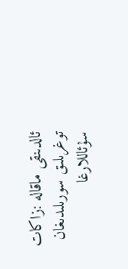ئالدىنقى ماقالە :زاكات توغرىلىق سورىلىدىغان سۇئاللارغا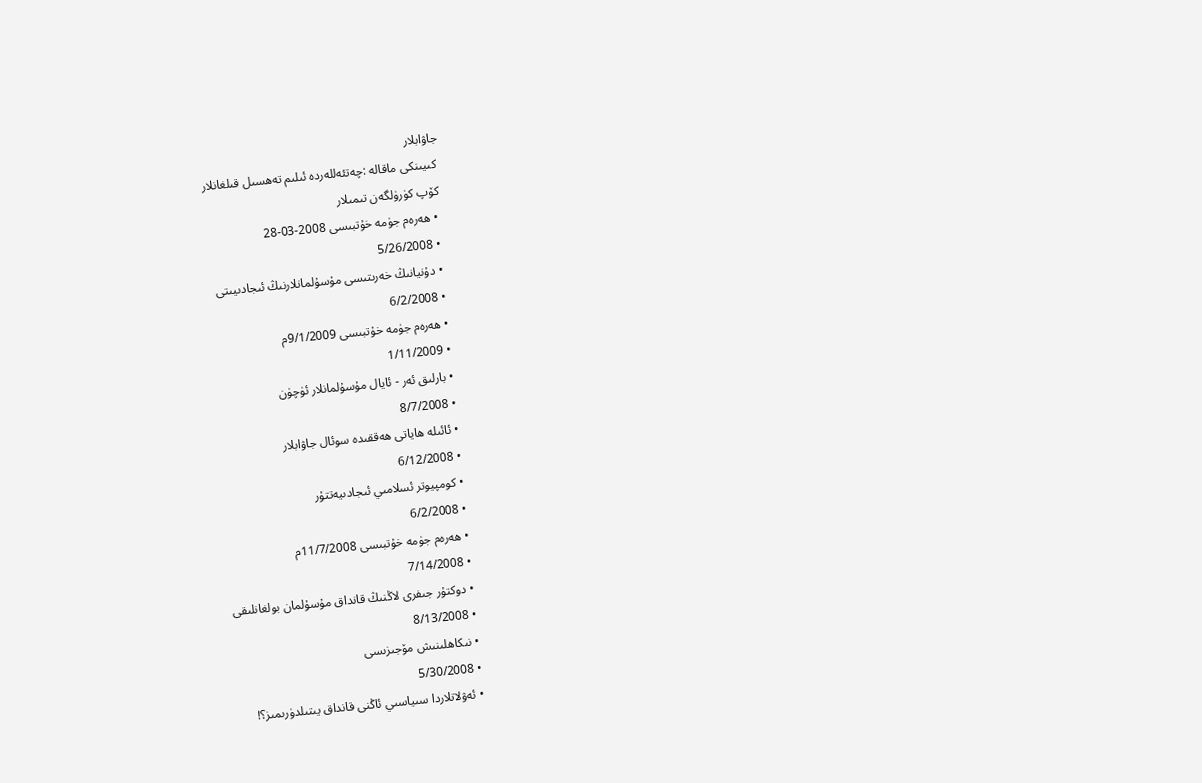جاۋابلار
 كىيىنكى ماقالە :چەتئەللەردە ئىلىم تەھسىل قىلغانلار
 كۆپ كۈرۈلگەن تىمىلار
  • ھەرەم جۈمە خۇتبىسى 2008-03-28
  • 5/26/2008
  • دۇنيانىڭ خەرىتىسى مۇسۇلمانلارنىڭ ئىجادىيىتى
  • 6/2/2008
  • ھەرەم جۈمە خۇتبىسى 9/1/2009م
  • 1/11/2009
  • بارلىق ئەر - ئايال مۇسۇلمانلار ئۈچۈن
  • 8/7/2008
  • ئائىلە ھاياتى ھەققىدە سوئال جاۋابلار
  • 6/12/2008
  • كومپيوتر ئسلامىي ئىجادىيەتتۇر
  • 6/2/2008
  • ھەرەم جۈمە خۇتبىسى 11/7/2008م
  • 7/14/2008
  • دوكتۇر جىفرى لاڭنىڭ قانداق مۇسۇلمان بولغانلىقى
  • 8/13/2008
  • نىكاھلىنىش مۆجىزىسى
  • 5/30/2008
  • ئەۋلاتلاردا سىياسىي ئاڭنى قانداق يىتىلدۈرىمىز؟!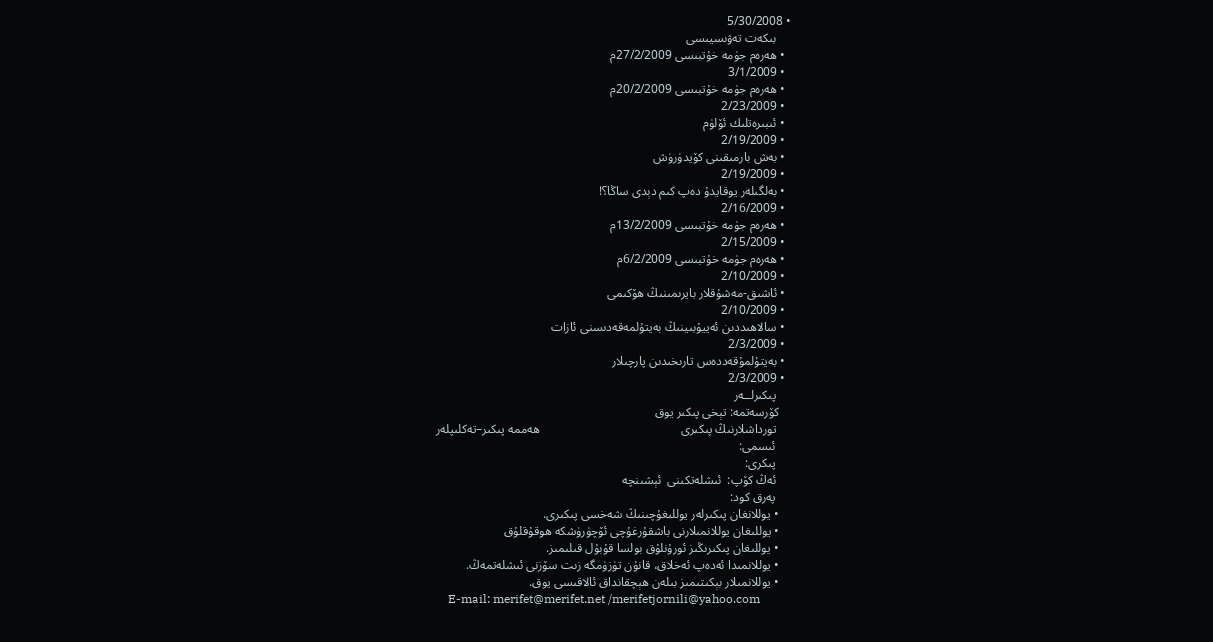• 5/30/2008
     بىكەت تەۋىسيىسى
  • ھەرەم جۈمە خۇتبىسى 27/2/2009م
  • 3/1/2009
  • ھەرەم جۈمە خۇتبىسى 20/2/2009م
  • 2/23/2009
  • ئىبىرەتلىك ئۆلۈم
  • 2/19/2009
  • بەش بارمىقىنى كۆيدۈرۈش
  • 2/19/2009
  • بەلگىلەر يوقايدۇ دەپ كىم دېدى ساڭا؟!
  • 2/16/2009
  • ھەرەم جۈمە خۇتبىسى 13/2/2009م
  • 2/15/2009
  • ھەرەم جۈمە خۇتبىسى 6/2/2009م
  • 2/10/2009
  • ئاشىق-مەشۇقلار بايرىمىنىڭ ھۆكىمى
  • 2/10/2009
  • سالاھىددىن ئەييۇبىينىڭ بەيتۇلمەقەدىسنى ئازات
  • 2/3/2009
  • بەيتۇلمۇقەددەس تارىخىدىن پارچىلار
  • 2/3/2009
     پىكىرلــەر
    كۆرسەتمە: تېخى پىكىر يوق
     تورداشلارنىڭ پىكىرى                                             ھەممە پىكىر–تەكلىپلەر
     ئىسمى:
     پىكرى:
     ئەڭ كۆپ:  ئىشلەتكىنى  ئېشىنچە
     پەرق كود:
    • يوللانغان پىكىرلەر يوللىغۇچىنىڭ شەخسى پىكىرى.
    • يوللىغان يوللانمىلارنى باشقۇرغۇچى ئۆچۈرۈشكە ھوقۇقلۇق
    • يوللىغان پىكىرىڭىز ئورۇنلۇق بولسا قۇبۇل قىلىمىز.
    • يوللانمىدا ئەدەپ ئەخلاق، قانۇن تۈزۈمگە زىت سۆزنى ئىشلەتمەڭ.
    • يوللانمىلار بېكىتىمىز بىلەن ھېچقانداق ئالاقىسى يوق.
    E-mail: merifet@merifet.net /merifetjornili@yahoo.com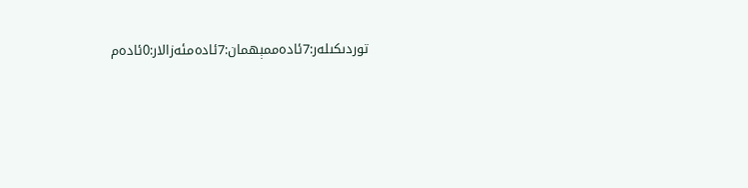توردىكىلەر:7ئادەممېھمان:7ئادەمئەزالار:0ئادەم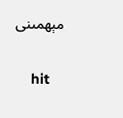مېھمىنى

    hit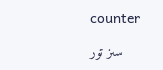counter

    سىز تور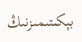بېكىتىمىزنىڭ